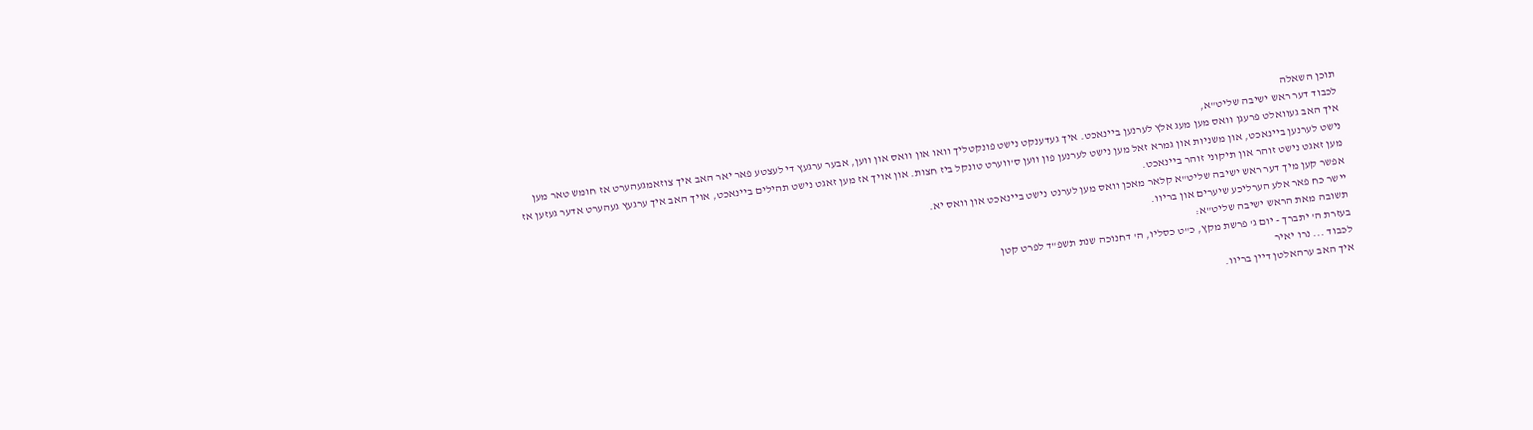תוכן השאלה
לכבוד דער ראש ישיבה שליט"א,
איך האב געוואלט פרעגן וואס מען מעג אלץ לערנען ביינאכט. איך געדענקט נישט פונקטליך וואו און וואס און ווען, אבער ערגעץ די לעצטע פאר יאר האב איך צוזאמגעהערט אז חומש טאר מען נישט לערנען ביינאכט, און משניות און גמרא זאל מען נישט לערנען פון ווען ס'ווערט טונקל ביז חצות. און אויך אז מען זאגט נישט תהילים ביינאכט, אויך האב איך ערגעץ געהערט אדער געזען אז מען זאגט נישט זוהר און תיקוני זוהר ביינאכט.
אפשר קען מיך דער ראש ישיבה שליט"א קלאר מאכן וואס מען לערנט נישט ביינאכט און וואס יא.
יישר כח פאר אלע הערליכע שיערים און בריוו.
תשובה מאת הראש ישיבה שליט"א:
בעזרת ה' יתברך - יום ג' פרשת מקץ, כ"ט כסליו, ה' דחנוכה שנת תשפ"ד לפרט קטן
לכבוד ... נרו יאיר
איך האב ערהאלטן דיין בריוו.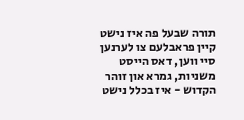תורה שבעל פה איז נישט קיין פראבלעם צו לערנען סיי ווען, דאס הייסט משניות, גמרא און זוהר הקדוש - איז בכלל נישט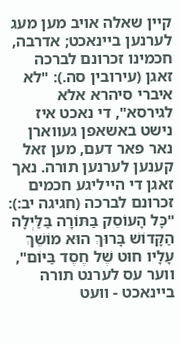קיין שאלה אויב מען מעג לערנען ביינאכט; אדרבה, חכמינו זכרונם לברכה זאגן (עירובין סה.): "לא איברי סיהרא אלא לגירסא", די נאכט איז נישט באשאפן געווארן נאר פאר דעם, מען זאל קענען לערנען תורה. נאך זאגן די הייליגע חכמים זכרונם לברכה (חגיגה יב:): "כָּל הָעוֹסֵק בַּתּוֹרָה בַּלַּיְלָה הַקָּדוֹשׁ בָּרוּךְ הוּא מוֹשֵׁךְ עָלָיו חוּט שֶׁל חֶסֶד בַּיּוֹם", ווער עס לערנט תורה ביינאכט - וועט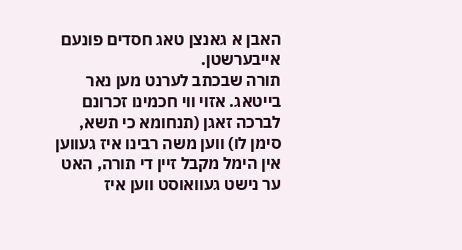האבן א גאנצן טאג חסדים פונעם אייבערשטן.
תורה שבכתב לערנט מען נאר בייטאג. אזוי ווי חכמינו זכרונם לברכה זאגן (תנחומא כי תשא, סימן לו) ווען משה רבינו איז געווען אין הימל מקבל זיין די תורה, האט ער נישט געוואוסט ווען איז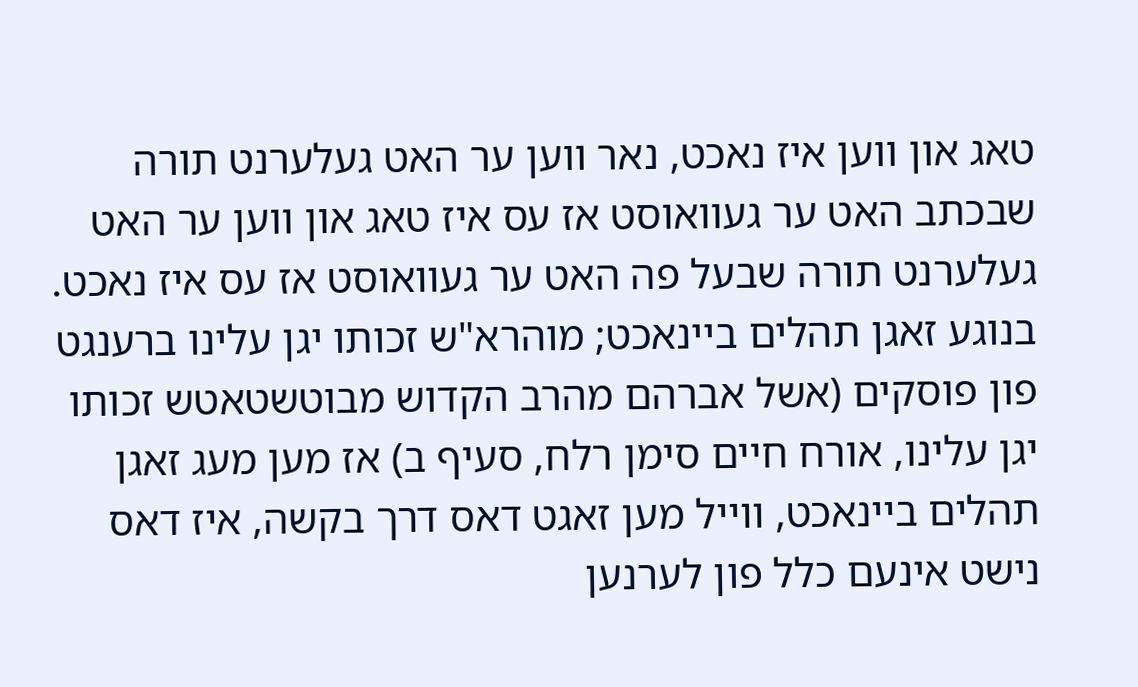טאג און ווען איז נאכט, נאר ווען ער האט געלערנט תורה שבכתב האט ער געוואוסט אז עס איז טאג און ווען ער האט געלערנט תורה שבעל פה האט ער געוואוסט אז עס איז נאכט.
בנוגע זאגן תהלים ביינאכט; מוהרא"ש זכותו יגן עלינו ברענגט פון פוסקים (אשל אברהם מהרב הקדוש מבוטשטאטש זכותו יגן עלינו, אורח חיים סימן רלח, סעיף ב) אז מען מעג זאגן תהלים ביינאכט, ווייל מען זאגט דאס דרך בקשה, איז דאס נישט אינעם כלל פון לערנען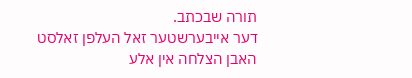תורה שבכתב.
דער אייבערשטער זאל העלפן זאלסט האבן הצלחה אין אלע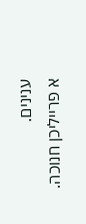ענינים.
א פרייליכן חנוכה.